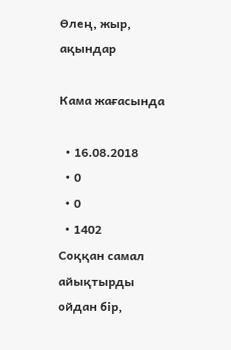Өлең, жыр, ақындар

Кама жағасында

  • 16.08.2018
  • 0
  • 0
  • 1402
Соққан самал айықтырды ойдан бір,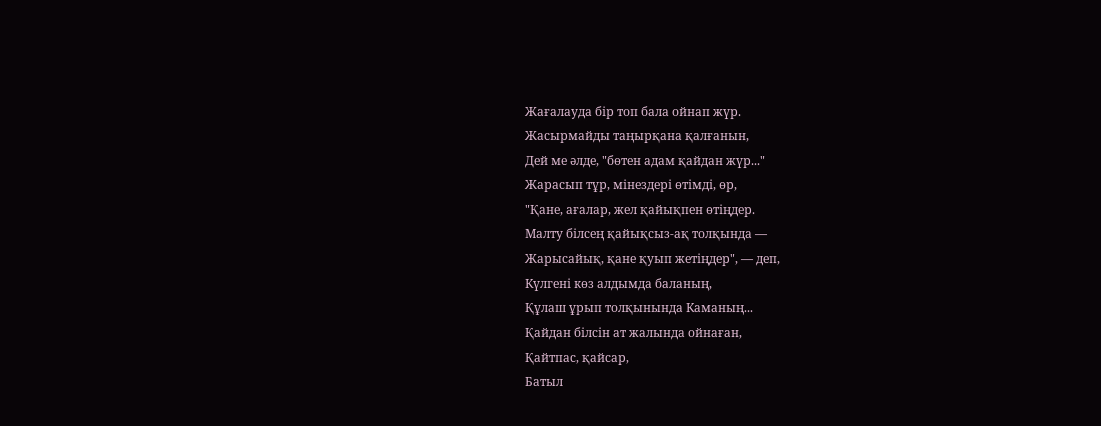Жағалауда бір топ бала ойнап жүр.
Жасырмайды таңырқана қалғанын,
Дей ме әлде, "бөтен адам қайдан жүр..."
Жарасып тұр, мінездері өтімді, өр,
"Қане, ағалар, жел қайықпен өтіңдер.
Малту білсең қайықсыз-ақ толқында —
Жарысайық, қане қуып жетіңдер", — деп,
Күлгені көз алдымда баланың,
Құлаш ұрып толқынында Каманың...
Қайдан білсін ат жалында ойнаған,
Қайтпас, қайсар,
Батыл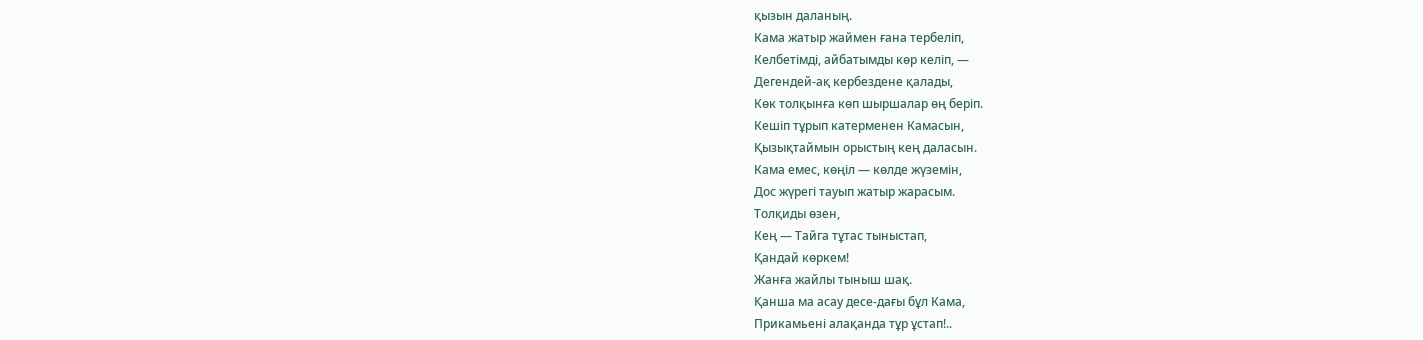қызын даланың.
Кама жатыр жаймен ғана тербеліп,
Келбетімді, айбатымды көр келіп, —
Дегендей-ақ кербездене қалады,
Көк толқынға көп шыршалар өң беріп.
Кешіп тұрып катерменен Камасын,
Қызықтаймын орыстың кең даласын.
Кама емес, көңіл — көлде жүземін,
Дос жүрегі тауып жатыр жарасым.
Толқиды өзен,
Кең — Тайга тұтас тыныстап,
Қандай көркем!
Жанға жайлы тыныш шақ.
Қанша ма асау десе-дағы бұл Кама,
Прикамьені алақанда тұр ұстап!..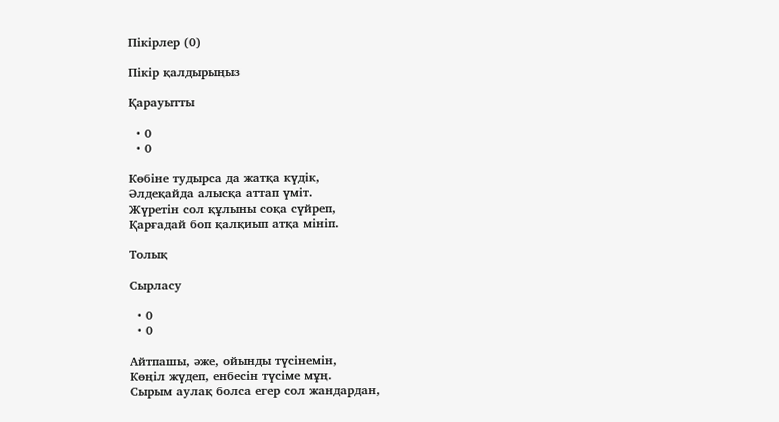Пікірлер (0)

Пікір қалдырыңыз

Қарауытты

  • 0
  • 0

Көбіне тудырса да жатқа күдік,
Әлдеқайда алысқа аттап үміт.
Жүретін сол құлыны соқа сүйреп,
Қарғадай боп қалқиып атқа мініп.

Толық

Сырласу

  • 0
  • 0

Айтпашы, әже, ойынды түсінемін,
Көңіл жүдеп, енбесін түсіме мұң.
Сырым аулақ болса егер сол жандардан,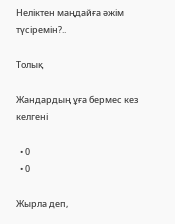Неліктен маңдайға әжім түсіремін?..

Толық

Жандардың ұға бермес кез келгені

  • 0
  • 0

Жырла деп,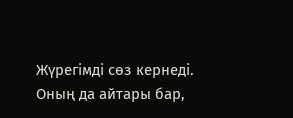Жүрегімді сөз кернеді.
Оның да айтары бар,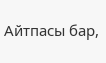Айтпасы бар,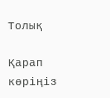Толық

Қарап көріңіз